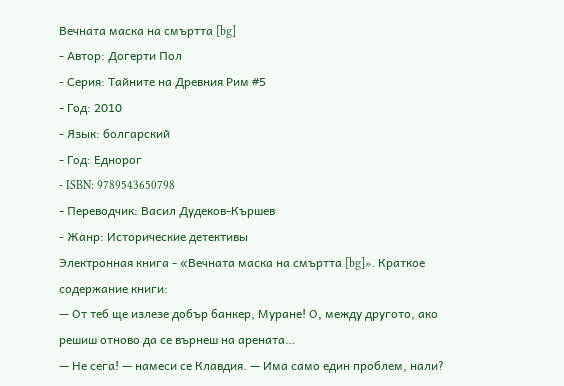Вечната маска на смъртта [bg]
- Автор: Догерти Пол
- Серия: Тайните на Древния Рим #5
- Год: 2010
- Язык: болгарский
- Год: Еднорог
- ISBN: 9789543650798
- Переводчик: Васил Дудеков-Кършев
- Жанр: Исторические детективы
Электронная книга - «Вечната маска на смъртта [bg]». Краткое содержание книги:
— От теб ще излезе добър банкер, Муране! О, между другото, ако решиш отново да се върнеш на арената…
— Не сега! — намеси се Клавдия. — Има само един проблем, нали?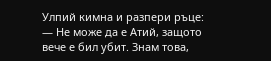Улпий кимна и разпери ръце:
— Не може да е Атий, защото вече е бил убит. Знам това,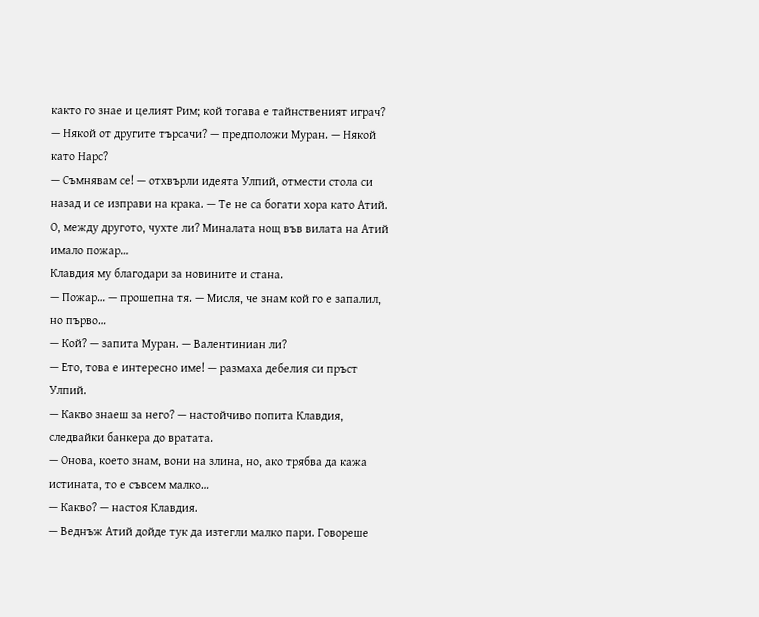както го знае и целият Рим; кой тогава е тайнственият играч?
— Някой от другите търсачи? — предположи Муран. — Някой като Нарс?
— Съмнявам се! — отхвърли идеята Улпий, отмести стола си назад и се изправи на крака. — Те не са богати хора като Атий. О, между другото, чухте ли? Миналата нощ във вилата на Атий имало пожар…
Клавдия му благодари за новините и стана.
— Пожар… — прошепна тя. — Мисля, че знам кой го е запалил, но първо…
— Кой? — запита Муран. — Валентиниан ли?
— Ето, това е интересно име! — размаха дебелия си пръст Улпий.
— Какво знаеш за него? — настойчиво попита Клавдия, следвайки банкера до вратата.
— Онова, което знам, вони на злина, но, ако трябва да кажа истината, то е съвсем малко…
— Какво? — настоя Клавдия.
— Веднъж Атий дойде тук да изтегли малко пари. Говореше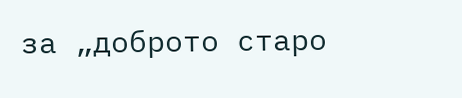за „доброто старо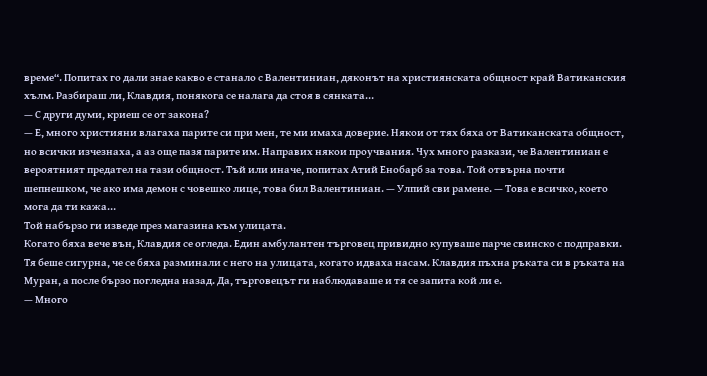време“. Попитах го дали знае какво е станало с Валентиниан, дяконът на християнската общност край Ватиканския хълм. Разбираш ли, Клавдия, понякога се налага да стоя в сянката…
— С други думи, криеш се от закона?
— Е, много християни влагаха парите си при мен, те ми имаха доверие. Някои от тях бяха от Ватиканската общност, но всички изчезнаха, а аз още пазя парите им. Направих някои проучвания. Чух много разкази, че Валентиниан е вероятният предател на тази общност. Тъй или иначе, попитах Атий Енобарб за това. Той отвърна почти шепнешком, че ако има демон с човешко лице, това бил Валентиниан. — Улпий сви рамене. — Това е всичко, което мога да ти кажа…
Той набързо ги изведе през магазина към улицата.
Когато бяха вече вън, Клавдия се огледа. Един амбулантен търговец привидно купуваше парче свинско с подправки. Тя беше сигурна, че се бяха разминали с него на улицата, когато идваха насам. Клавдия пъхна ръката си в ръката на Муран, а после бързо погледна назад. Да, търговецът ги наблюдаваше и тя се запита кой ли е.
— Много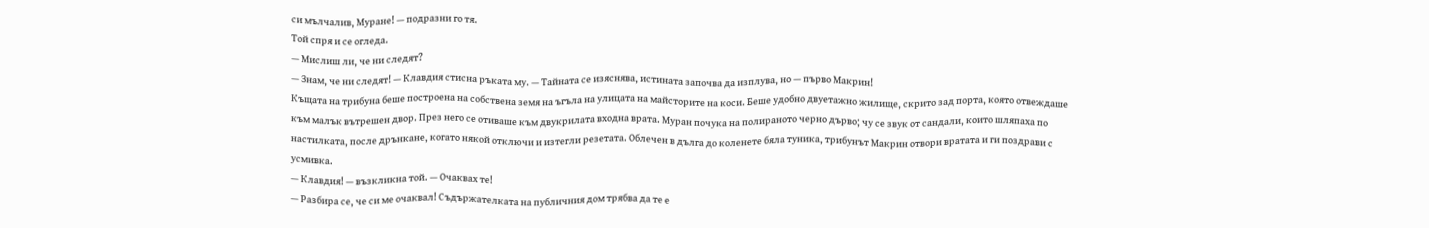си мълчалив, Муране! — подразни го тя.
Той спря и се огледа.
— Мислиш ли, че ни следят?
— Знам, че ни следят! — Клавдия стисна ръката му. — Тайната се изяснява, истината започва да изплува, но — първо Макрин!
Къщата на трибуна беше построена на собствена земя на ъгъла на улицата на майсторите на коси. Беше удобно двуетажно жилище, скрито зад порта, която отвеждаше към малък вътрешен двор. През него се отиваше към двукрилата входна врата. Муран почука на полираното черно дърво; чу се звук от сандали, които шляпаха по настилката, после дрънкане, когато някой отключи и изтегли резетата. Облечен в дълга до коленете бяла туника, трибунът Макрин отвори вратата и ги поздрави с усмивка.
— Клавдия! — възкликна той. — Очаквах те!
— Разбира се, че си ме очаквал! Съдържателката на публичния дом трябва да те е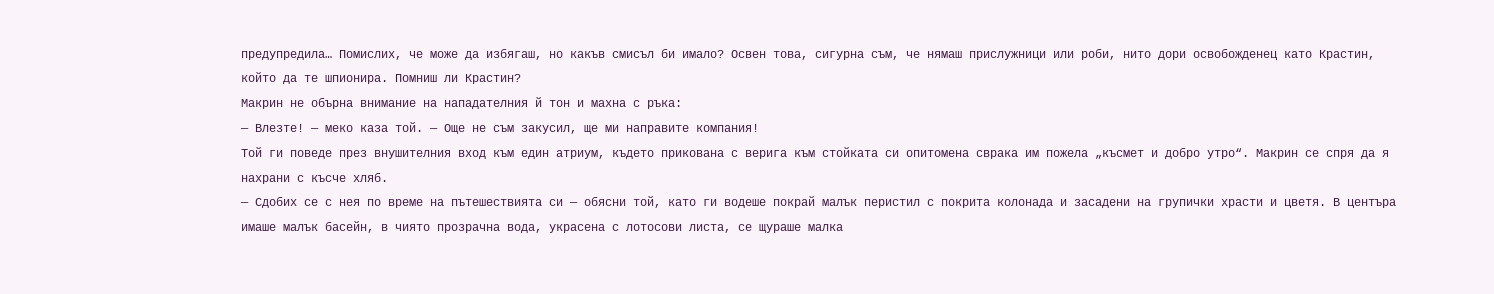предупредила… Помислих, че може да избягаш, но какъв смисъл би имало? Освен това, сигурна съм, че нямаш прислужници или роби, нито дори освобожденец като Крастин, който да те шпионира. Помниш ли Крастин?
Макрин не обърна внимание на нападателния й тон и махна с ръка:
— Влезте! — меко каза той. — Още не съм закусил, ще ми направите компания!
Той ги поведе през внушителния вход към един атриум, където прикована с верига към стойката си опитомена сврака им пожела „късмет и добро утро“. Макрин се спря да я нахрани с късче хляб.
— Сдобих се с нея по време на пътешествията си — обясни той, като ги водеше покрай малък перистил с покрита колонада и засадени на групички храсти и цветя. В центъра имаше малък басейн, в чиято прозрачна вода, украсена с лотосови листа, се щураше малка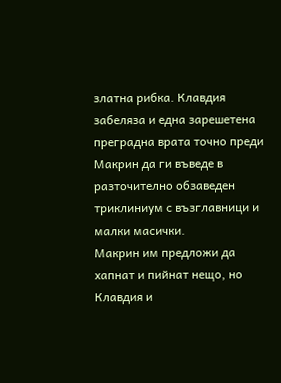златна рибка. Клавдия забеляза и една зарешетена преградна врата точно преди Макрин да ги въведе в разточително обзаведен триклиниум с възглавници и малки масички.
Макрин им предложи да хапнат и пийнат нещо, но Клавдия и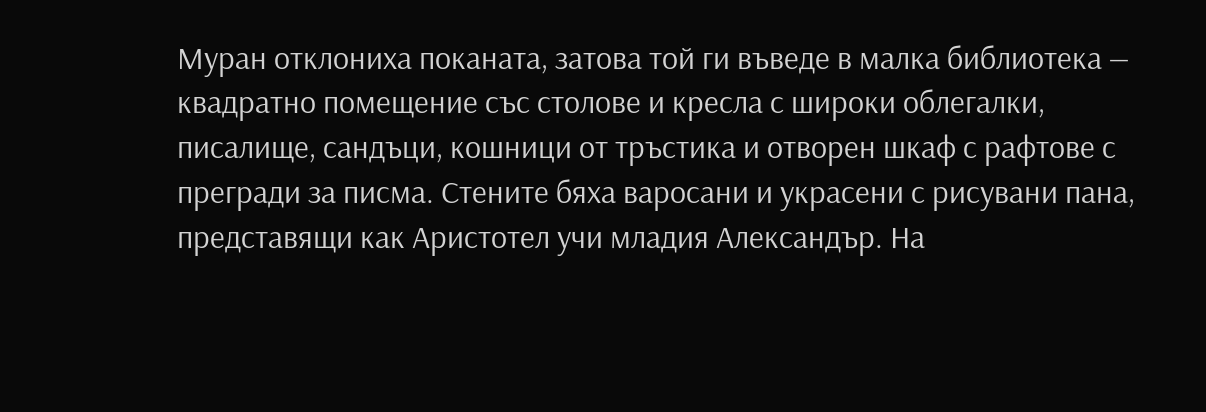Муран отклониха поканата, затова той ги въведе в малка библиотека — квадратно помещение със столове и кресла с широки облегалки, писалище, сандъци, кошници от тръстика и отворен шкаф с рафтове с прегради за писма. Стените бяха варосани и украсени с рисувани пана, представящи как Аристотел учи младия Александър. На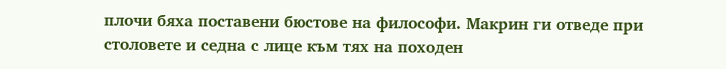плочи бяха поставени бюстове на философи. Макрин ги отведе при столовете и седна с лице към тях на походен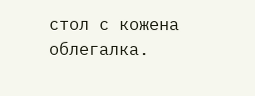стол с кожена облегалка.